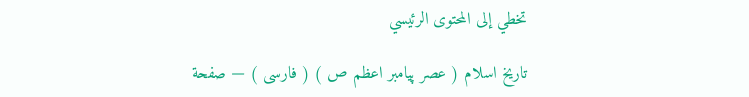تخطي إلى المحتوى الرئيسي

تاريخ اسلام ( عصر پيامبر اعظم ص ) ( فارسى ) — صفحة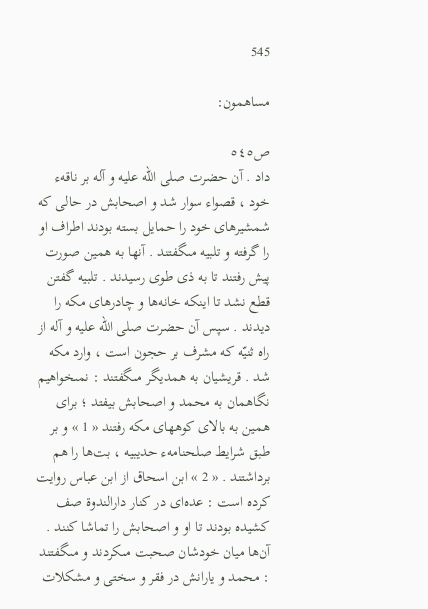545

مساهمون:

ص٥٤٥
داد . آن حضرت صلى الله عليه و آله بر ناقهء خود ، قصواء سوار شد و اصحابش در حالى كه شمشيرهاى خود را حمايل بسته بودند اطراف او را گرفته و تلبيه مىگفتند . آنها به همين صورت پيش رفتند تا به ذى طوى رسيدند . تلبيه گفتن قطع نشد تا اينكه خانه‌ها و چادرهاى مكه را ديدند . سپس آن حضرت صلى الله عليه و آله از راه ثنيّه كه مشرف بر حجون است ، وارد مكه شد . قريشيان به همديگر مىگفتند : نمىخواهيم نگاهمان به محمد و اصحابش بيفتد ؛ براى همين به بالاى كوههاى مكه رفتند « 1 » و بر طبق شرايط صلحنامهء حديبيه ، بت‌ها را هم برداشتند . « 2 » ابن اسحاق از ابن عباس روايت كرده است : عده‌اى در كنار دارالندوة صف كشيده بودند تا او و اصحابش را تماشا كنند . آن‌ها ميان خودشان صحبت مىكردند و مىگفتند : محمد و يارانش در فقر و سختى و مشكلات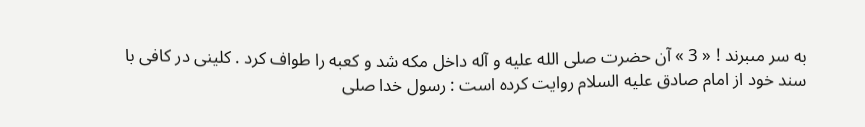به سر مىبرند ! « 3 » آن حضرت صلى الله عليه و آله داخل مكه شد و كعبه را طواف كرد . كلينى در كافى با سند خود از امام صادق عليه السلام روايت كرده است : رسول خدا صلى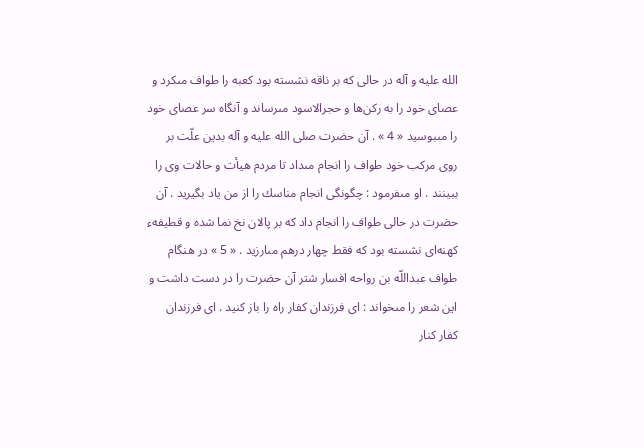الله عليه و آله در حالى كه بر ناقه نشسته بود كعبه را طواف مىكرد و عصاى خود را به ركن‌ها و حجرالاسود مىرساند و آنگاه سر عصاى خود را مىبوسيد « 4 » . آن حضرت صلى الله عليه و آله بدين علّت بر روى مركب خود طواف را انجام مىداد تا مردم هيأت و حالات وى را ببينند . او مىفرمود : چگونگى انجام مناسك را از من ياد بگيريد . آن حضرت در حالى طواف را انجام داد كه بر پالان نخ نما شده و قطيفهء كهنه‌اى نشسته بود كه فقط چهار درهم مىارزيد . « 5 » در هنگام طواف عبداللّه بن رواحه افسار شتر آن حضرت را در دست داشت و اين شعر را مىخواند : اى فرزندان كفار راه را باز كنيد . اى فرزندان كفار كنار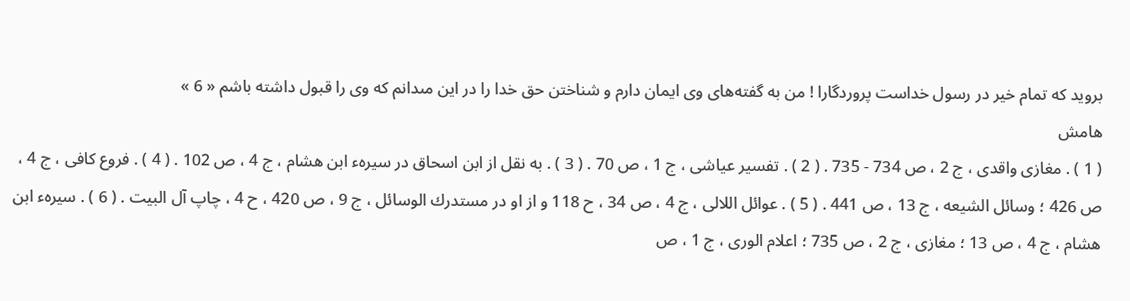برويد كه تمام خير در رسول خداست پروردگارا ! من به گفته‌هاى وى ايمان دارم و شناختن حق خدا را در اين مىدانم كه وى را قبول داشته باشم « 6 »
هامش
( 1 ) . مغازى واقدى ، ج 2 ، ص 734 - 735 . ( 2 ) . تفسير عياشى ، ج 1 ، ص 70 . ( 3 ) . به نقل از ابن اسحاق در سيرهء ابن هشام ، ج 4 ، ص 102 . ( 4 ) . فروع كافى ، ج 4 ، ص 426 ؛ وسائل الشيعه ، ج 13 ، ص 441 . ( 5 ) . عوائل اللالى ، ج 4 ، ص 34 ، ح 118 و از او در مستدرك الوسائل ، ج 9 ، ص 420 ، ح 4 ، چاپ آل البيت . ( 6 ) . سيرهء ابن هشام ، ج 4 ، ص 13 ؛ مغازى ، ج 2 ، ص 735 ؛ اعلام الورى ، ج 1 ، ص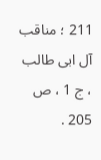211 ؛ مناقب آل ابى طالب ، ج 1 ، ص 205 .